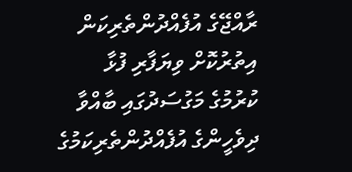ރާއްޖޭގެ އުފެއްދުންތެރިކަން އިތުރުކޮށް ވިޔަފާރި ފުޅާ ކުރުމުގެ މަގުސަދުގައި ބާއްވާ ދިވެހީންގެ އުފެއްދުންތެރިކަމުގެ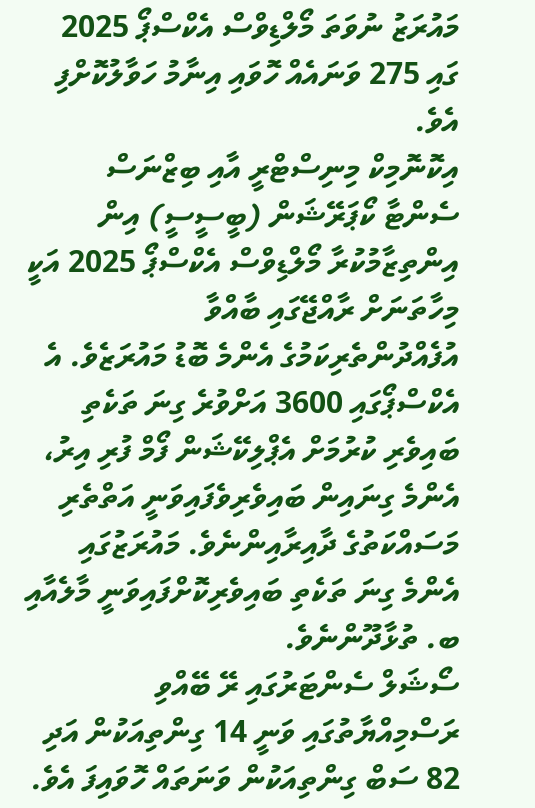މައުރަޒު ނުވަތަ މޯލްޑިވްސް އެކްސްޕޯ 2025 ގައި 275 ވަނައެއް ހޮވައި އިނާމު ހަވާލުކޮށްފި އެވެ.
އިކޮނޮމިކް މިނިސްޓްރީ އާއި ބިޒްނަސް ސެންޓާ ކޯޕަރޭޝަން (ބީސީސީ) އިން އިންތިޒާމުކުރާ މޯލްޑިވްސް އެކްސްޕޯ 2025 އަކީ މިހާތަނަށް ރާއްޖޭގައި ބާއްވާ އުފެއްދުންތެރިކަމުގެ އެންމެ ބޮޑު މައުރަޒެވެ. އެ އެކްސްޕޯގައި 3600 އަށްވުރެ ގިނަ ތަކެތި ބައިވެރި ކުރުމަށް އެޕްލިކޭޝަން ފޯމް ފުރި އިރު، އެންމެ ގިނައިން ބައިވެރިވެފައިވަނީ އަތްތެރި މަސައްކަތުގެ ދާއިރާއިންނެވެ. މައުރަޒުގައި އެންމެ ގިނަ ތަކެތި ބައިވެރިކޮށްފައިވަނީ މާލެއާއި ބ. ތުޅާދޫންނެވެ.
ސޯޝަލް ސެންޓަރުގައި ރޭ ބޭއްވި ރަސްމިއްޔާތުގައި ވަނީ 14 ގިންތިއަކުން އަދި 82 ސަބް ގިންތިއަކުން ވަނަތައް ހޮވައިފަ އެވެ.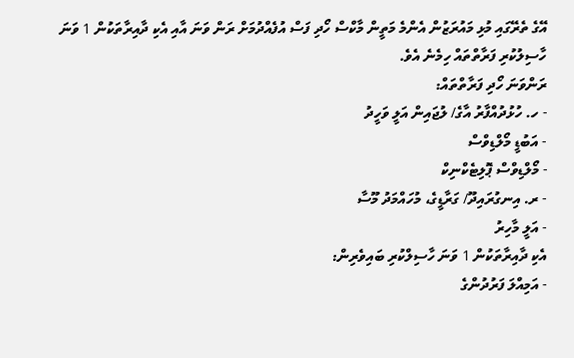އޭގެ ތެރޭގައި މުޅި މައުރަޒުން އެންމެ މަތީން މާކްސް ހޯދި ފަސް އުފެއްދުމަށް ރަން ވަނަ އާއި އެކި ދާއިރާތަކުން 1 ވަނަ ހާސިލުކުރި ފަރާތްތައް ހިމެނެ އެވެ.
ރަންވަނަ ހޯދި ފަރާތްތައް:
- ހ. ހުޅުދުއްފާރު އާގެ/ ލުޖައިން އަލީ ވަހީދު
- އަބުޑީ މޯލްޑިވްސް
- މޯލްޑިވްސް ޕޮލިޓެކްނިކް
- ރ. އިނގުރައިދޫ/ ގަރާޑީގެ، މުހައްމަދު މޫސާ
- އަލީ މާހިރު
އެކި ދާއިރާތަކުން 1 ވަނަ ހާސިލްކުރި ބައިވެރިން:
- އަމިއްލަ ފަރުދުންގެ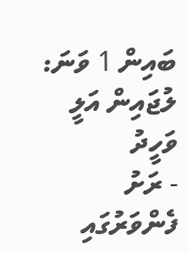ބައިން 1 ވަނަ: ލުޖައިން އަލީ ވަހީދު
- ރަށު ފެންވަރުގައި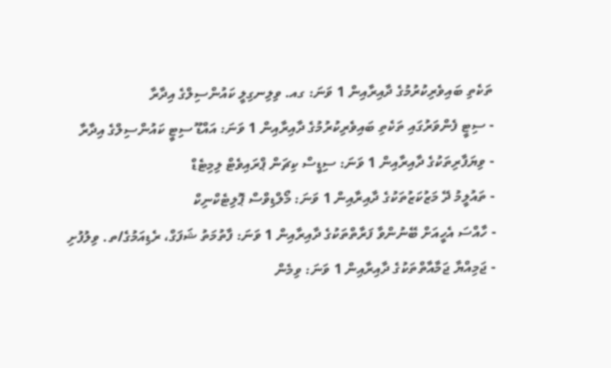ތަކެތި ބައިވެރިކުރުމުގެ ދާއިރާއިން 1 ވަނަ: ގއ. ވިލިނގިލީ ކައުންސިލްގެ އިދާރާ
- ސިޓީ ފެންވަރުގައި ތަކެތި ބައިވެރިކުރުމުގެ ދާއިރާއިން 1 ވަނަ: އައްޑޫ ސިޓީ ކައުންސިލްގެ އިދާރާ
- ވިޔަފާރިތަކުގެ ދާއިރާއިން 1 ވަނަ: ސިޑީސް ކިޗަން ޕްރައިވެޓް ލިމިޓެޑް
- ތައުލީމު ދޭ މަޒުކަޒުތަކުގެ ދާއިރާއިން 1 ވަނަ: މޯލްޑިވްސް ޕޮލިޓެކްނިކް
- ހާއްސަ އެހީއަށް ބޭނުންވާ ފަރާތްތަކުގެ ދާއިރާއިން 1 ވަނަ: ފާތުމަތު ޝަފަގް، ރެޑިއަމުގެ/ތ. ވިލުފުށި
- ޖަމިއްޔާ ޖަމާއާތްތަކުގެ ދާއިރާއިން 1 ވަނަ: ވިމެން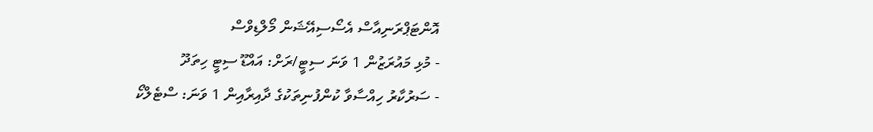އޮންޓަޕްރަނިއާސް އެސޯސިއޭޝަން މޯލްޑިވްސް
- މުޅި މައުރަޒުން 1 ވަނަ ސިޓީ/ރަށް: އައްޑޫ ސިޓީ ހިތަދޫ
- ސަރުކާރު ހިއްސާވާ ކުންފުނިތަކުގެ ދާއިރާއިން 1 ވަނަ: ސްޓެލްކޯ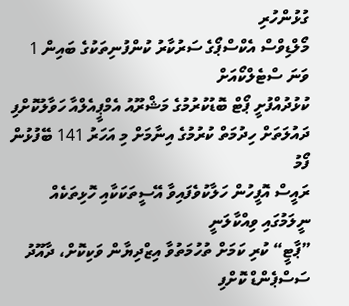ގުޅުންހުރި
މޯލްޑިވްސް އެކްސްޕޯގެ ސަރުކާރު ކުންފުނިތަކުގެ ބައިން 1 ވަނަ ސްޓެލްކޯއަށް
ކުޅުދުއްފުށީ ޕޯޓް ބޮޑުކުރުމުގެ މަޝްރޫއު އެމްޕީއެލްއާ ހަވާލުކޮށްފި
ދައުލަތަށް ހިދުމަތް ކުރުމުގެ އިނާމަށް މި އަހަރު 141 ބޭފުޅުން ފޯމު
ރައީސް އޮފީހުން ހަލާކުވެފައިވާ އޭސީތަކަކާއި ހޮޅިތަކެއް ނީލަމުގައި ވިއްކާލަނީ
”ޕާޓީ“ ކުރި ކަމަށް ތުހުމަތުވާ އިޒްދިޔާން ވަކިކޮށް، ދާއޫދު ސަސްޕެންޑް ކޮށްފި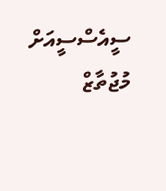ސީއެސްސީއަށް މުޖުތާޒް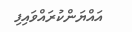އައްޔަންކުރައްވައިފި